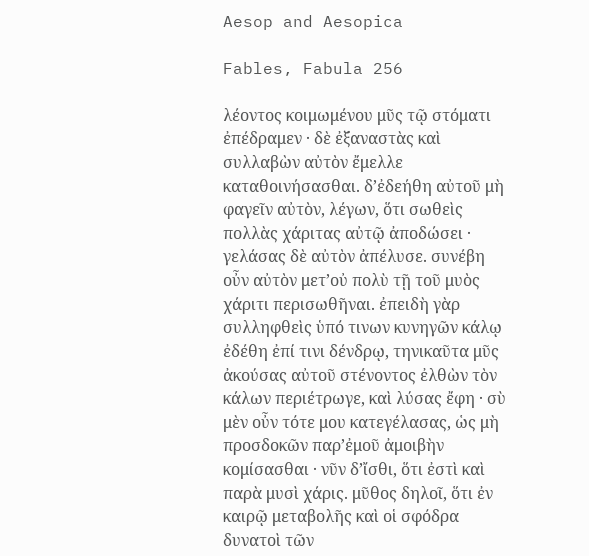Aesop and Aesopica

Fables, Fabula 256

λέοντος κοιμωμένου μῦς τῷ στόματι ἐπέδραμεν · δὲ ἐξαναστὰς καὶ συλλαβὼν αὐτὸν ἔμελλε καταθοινήσασθαι. δ’ἐδεήθη αὐτοῦ μὴ φαγεῖν αὐτὸν, λέγων, ὅτι σωθεὶς πολλὰς χάριτας αὐτῷ ἀποδώσει · γελάσας δὲ αὐτὸν ἀπέλυσε. συνέβη οὖν αὐτὸν μετ’οὐ πολὺ τῇ τοῦ μυὸς χάριτι περισωθῆναι. ἐπειδὴ γὰρ συλληφθεὶς ὑπό τινων κυνηγῶν κάλῳ ἐδέθη ἐπί τινι δένδρῳ, τηνικαῦτα μῦς ἀκούσας αὐτοῦ στένοντος ἐλθὼν τὸν κάλων περιέτρωγε, καὶ λύσας ἔφη · σὺ μὲν οὖν τότε μου κατεγέλασας, ὡς μὴ προσδοκῶν παρ’ἐμοῦ ἀμοιβὴν κομίσασθαι · νῦν δ’ἴσθι, ὅτι ἐστὶ καὶ παρὰ μυσὶ χάρις. μῦθος δηλοῖ, ὅτι ἐν καιρῷ μεταβολῆς καὶ οἱ σφόδρα δυνατοὶ τῶν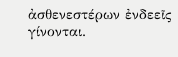ἀσθενεστέρων ἐνδεεῖς γίνονται.